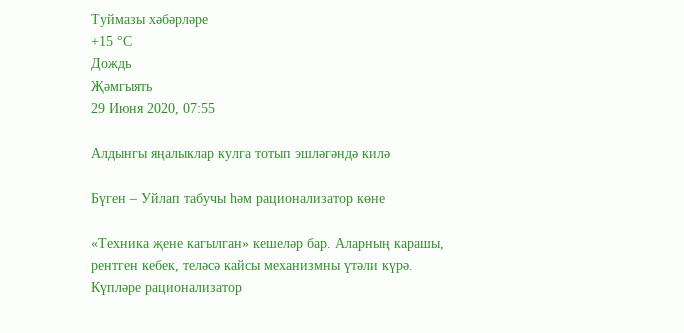Туймазы хәбәрләре
+15 °С
Дождь
Җәмгыять
29 Июня 2020, 07:55

Алдынгы яңалыклар кулга тотып эшләгәндә килә

Бүген – Уйлап табучы һәм рационализатор көне

«Техника җене кагылган» кешеләр бар. Аларның карашы, рентген кебек, теләсә кайсы механизмны үтәли күрә. Күпләре рационализатор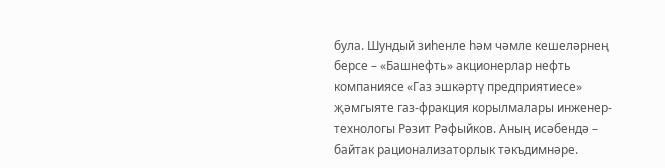була. Шундый зиһенле һәм чәмле кешеләрнең берсе – «Башнефть» акционерлар нефть компаниясе «Газ эшкәртү предприятиесе» җәмгыяте газ-фракция корылмалары инженер-технологы Рәзит Рәфыйков. Аның исәбендә – байтак рационализаторлык тәкъдимнәре.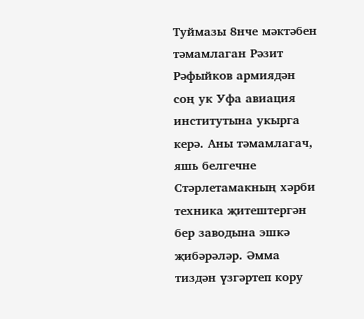Туймазы 8нче мәктәбен тәмамлаган Рәзит Рәфыйков армиядән соң ук Уфа авиация институтына укырга керә. Аны тәмамлагач, яшь белгечне Стәрлетамакның хәрби техника җитештергән бер заводына эшкә җибәрәләр. Әмма тиздән үзгәртеп кору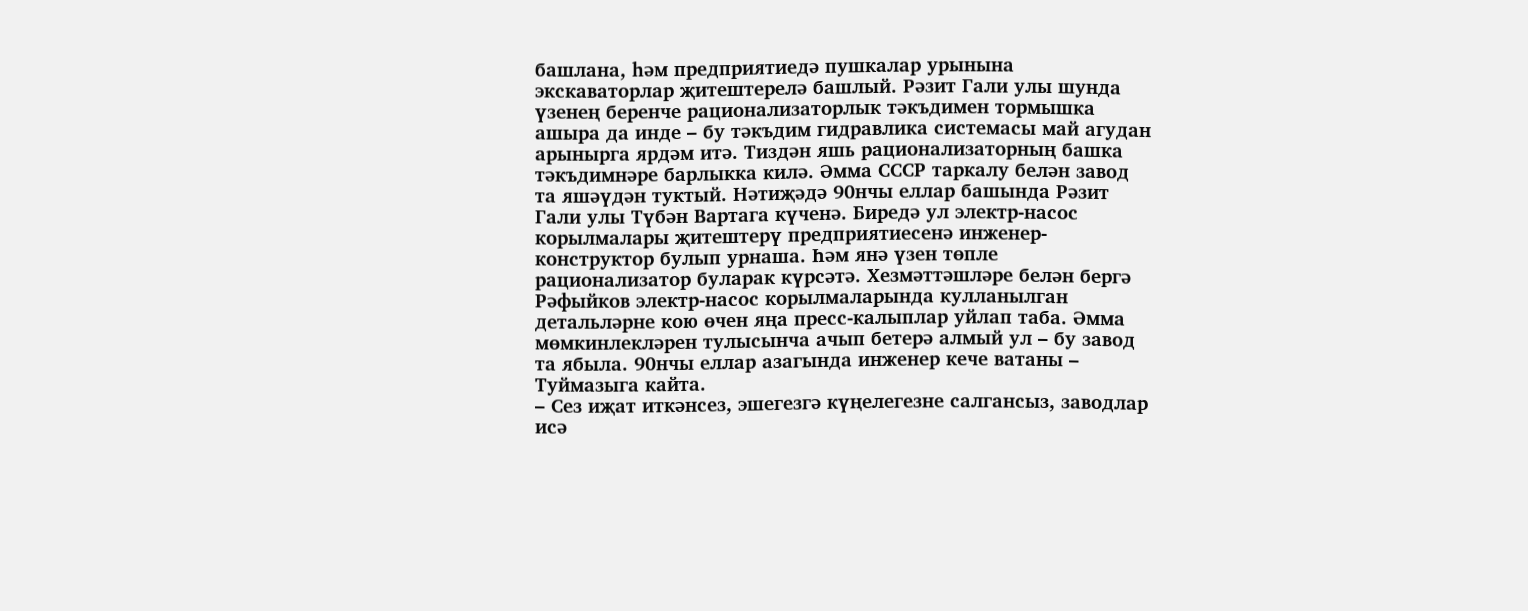башлана, һәм предприятиедә пушкалар урынына экскаваторлар җитештерелә башлый. Рәзит Гали улы шунда үзенең беренче рационализаторлык тәкъдимен тормышка ашыра да инде – бу тәкъдим гидравлика системасы май агудан арынырга ярдәм итә. Тиздән яшь рационализаторның башка тәкъдимнәре барлыкка килә. Әмма СССР таркалу белән завод та яшәүдән туктый. Нәтиҗәдә 90нчы еллар башында Рәзит Гали улы Түбән Вартага күченә. Биредә ул электр-насос корылмалары җитештерү предприятиесенә инженер-конструктор булып урнаша. Һәм янә үзен төпле рационализатор буларак күрсәтә. Хезмәттәшләре белән бергә Рәфыйков электр-насос корылмаларында кулланылган детальләрне кою өчен яңа пресс-калыплар уйлап таба. Әмма мөмкинлекләрен тулысынча ачып бетерә алмый ул – бу завод та ябыла. 90нчы еллар азагында инженер кече ватаны – Туймазыга кайта.
– Сез иҗат иткәнсез, эшегезгә күңелегезне салгансыз, заводлар исә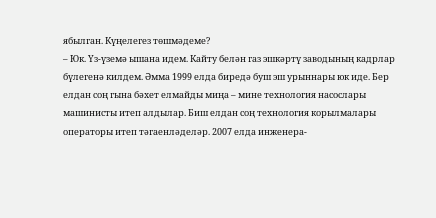ябылган. Күңелегез төшмәдеме?
– Юк. Үз-үземә ышана идем. Кайту белән газ эшкәртү заводының кадрлар бүлегенә килдем. Әмма 1999 елда биредә буш эш урыннары юк иде. Бер елдан соң гына бәхет елмайды миңа – мине технология насослары машинисты итеп алдылар. Биш елдан соң технология корылмалары операторы итеп тәгаенләделәр. 2007 елда инженера-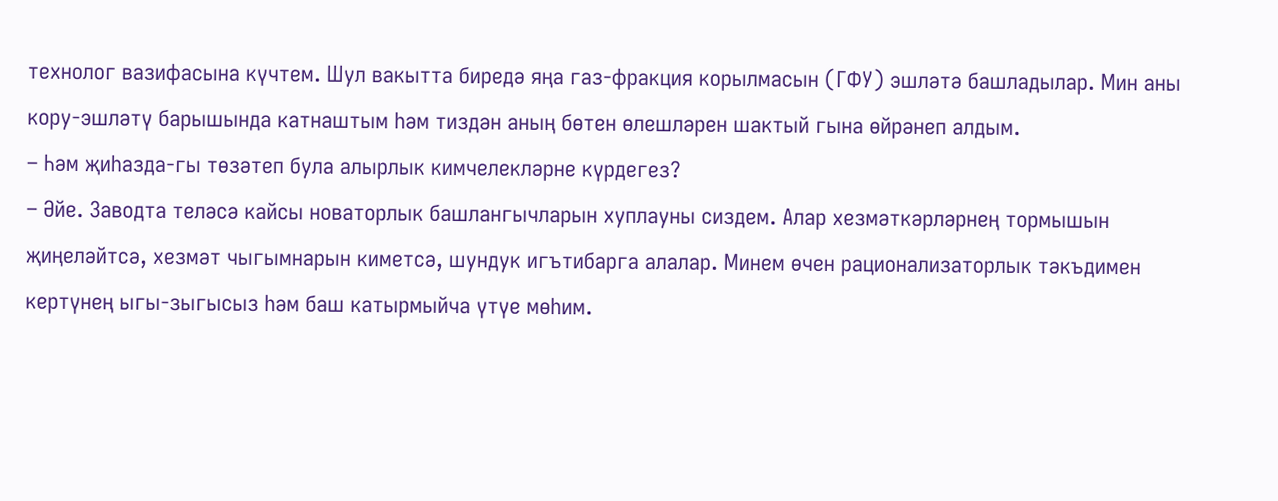технолог вазифасына күчтем. Шул вакытта биредә яңа газ-фракция корылмасын (ГФУ) эшләтә башладылар. Мин аны кору-эшләтү барышында катнаштым һәм тиздән аның бөтен өлешләрен шактый гына өйрәнеп алдым.
– Һәм җиһазда-гы төзәтеп була алырлык кимчелекләрне күрдегез?
– Әйе. Заводта теләсә кайсы новаторлык башлангычларын хуплауны сиздем. Алар хезмәткәрләрнең тормышын җиңеләйтсә, хезмәт чыгымнарын киметсә, шундук игътибарга алалар. Минем өчен рационализаторлык тәкъдимен кертүнең ыгы-зыгысыз һәм баш катырмыйча үтүе мөһим.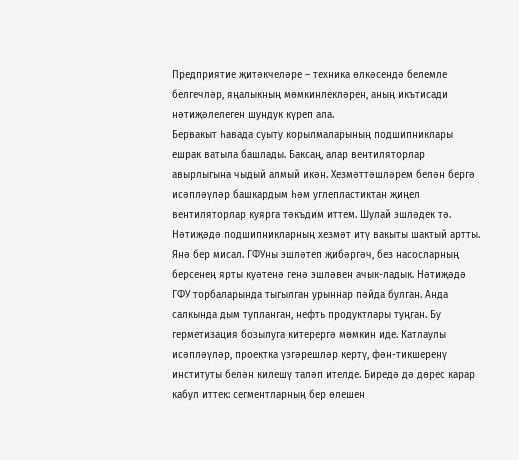Предприятие җитәкчеләре – техника өлкәсендә белемле белгечләр, яңалыкның мөмкинлекләрен, аның икътисади нәтиҗәлелеген шундук күреп ала.
Бервакыт һавада суыту корылмаларының подшипниклары ешрак ватыла башлады. Баксаң, алар вентиляторлар авырлыгына чыдый алмый икән. Хезмәттәшләрем белән бергә исәпләүләр башкардым һәм углепластиктан җиңел вентиляторлар куярга тәкъдим иттем. Шулай эшләдек тә. Нәтиҗәдә подшипникларның хезмәт итү вакыты шактый артты.
Янә бер мисал. ГФУны эшләтеп җибәргәч, без насосларның берсенең ярты куәтенә генә эшләвен ачык-ладык. Нәтиҗәдә ГФУ торбаларында тыгылган урыннар пәйда булган. Анда салкында дым тупланган, нефть продуктлары туңган. Бу герметизация бозылуга китерергә мөмкин иде. Катлаулы исәпләүләр, проектка үзгәрешләр кертү, фән-тикшеренү институты белән килешү таләп ителде. Биредә дә дөрес карар кабул иттек: сегментларның бер өлешен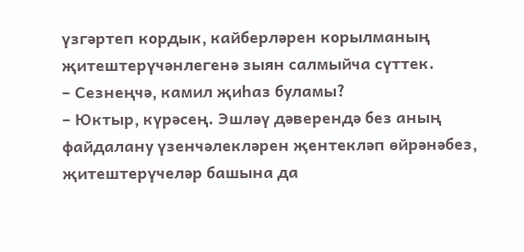үзгәртеп кордык, кайберләрен корылманың җитештерүчәнлегенә зыян салмыйча сүттек.
– Сезнеңчә, камил җиһаз буламы?
– Юктыр, күрәсең. Эшләү дәверендә без аның файдалану үзенчәлекләрен җентекләп өйрәнәбез, җитештерүчеләр башына да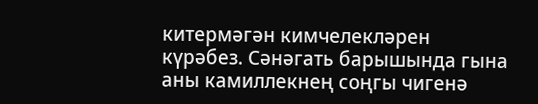китермәгән кимчелекләрен күрәбез. Сәнәгать барышында гына аны камиллекнең соңгы чигенә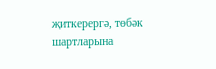җиткерергә, төбәк шартларына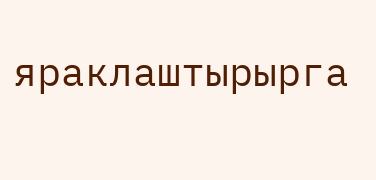яраклаштырырга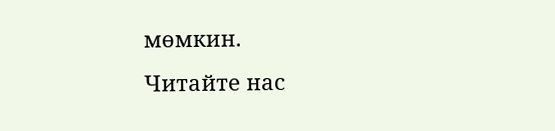мөмкин.
Читайте нас